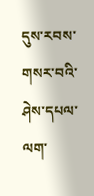དུས་རབས་གསར་བའི་ཤེས་དཔལ་ལག་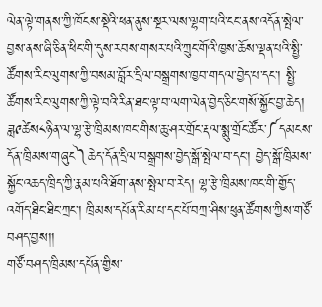ལེན་ལྟེ་གནས་ཀྱི་ཁོངས་སྡེའི་ཕན་ནུས་སྔར་ལས་ལྷག་པའི་ངང་ནས་འདོན་སྤེལ་བྱས་ནས་ཞི་ཅིན་ཕིང་གི་དུས་རབས་གསར་པའི་ཀྲུང་གོའི་ཁྱས་ཆོས་ལྡན་པའི་སྤྱི་ཚོགས་རིང་ལུགས་ཀྱི་བསམ་བློར་དྲིལ་བསྒྲགས་ཁྱབ་གདལ་བྱེད་པ་དང་། སྤྱི་ཚོགས་རིང་ལུགས་ཀྱི་ལྟེ་བའི་རིན་ཐང་ལྟ་བ་ལག་ལེན་བྱེད་ཅིང་གསོ་སྐྱོང་བྱ་ཆེད། ཟླ༩ཚེས༨ཉིན་ལ་ལྷ་རྩེ་ཁྲིམས་ཁང་གིས་ཆུ་ཤར་གྲོང་རྡལ་སྨུ་གྲོང་ཚོར་༼དམངས་དོན་ཁྲིམས་གཞུང༽ཆེད་དོན་དྲིལ་བསྒྲགས་བྱེད་སྒོ་སྤེལ་བ་དང་། བྱེད་སྒོ་ཁྲིམས་སྐྱོང་འཆད་ཁྲིད་ཀྱི་རྣམ་པའི་ཐོག་ནས་སྤེལ་བ་རེད། ལྷ་རྩེ་ཁྲིམས་ཁང་གི་གྱོད་འགོད་ཐིང་ཐིང་ཀྲང་། ཁྲིམས་དཔོན་རིམ་པ་དང་པོ་བཀྲ་ཤིས་ཕུན་ཚོགས་ཀྱིས་གཙོ་བཤད་བྱས།།
གཙོ་བཤད་ཁྲིམས་དཔོན་གྱིས་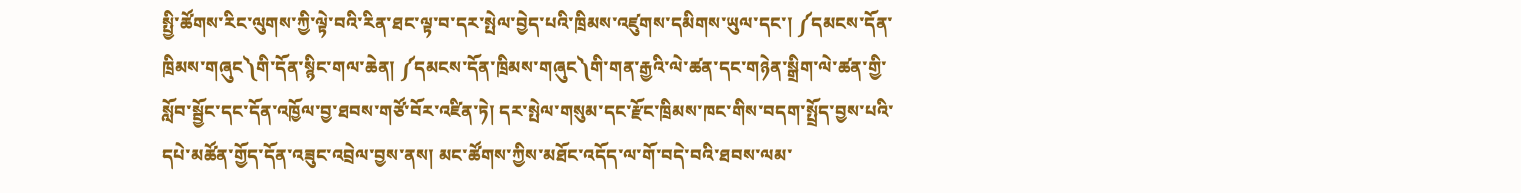སྤྱི་ཚོགས་རིང་ལུགས་ཀྱི་ལྟེ་བའི་རིན་ཐང་ལྟ་བ་དར་སྤེལ་བྱེད་པའི་ཁྲིམས་འཛུགས་དམིགས་ཡུལ་དང་། ༼དམངས་དོན་ཁྲིམས་གཞུང༽གི་དོན་སྙིང་གལ་ཆེན། ༼དམངས་དོན་ཁྲིམས་གཞུང༽གི་གན་རྒྱའི་ལེ་ཚན་དང་གཉེན་སྒྲིག་ལེ་ཚན་གྱི་སློབ་སྦྱོང་དང་དོན་འཁྱོལ་བྱ་ཐབས་གཙོ་བོར་འཛིན་ཏེ། དར་སྤེལ་གསུམ་དང་རྫོང་ཁྲིམས་ཁང་གིས་བདག་སྤྲོད་བྱས་པའི་དཔེ་མཚོན་གྱོད་དོན་འཟུང་འབྲེལ་བྱས་ནས། མང་ཚོགས་ཀྱིས་མཐོང་འདོད་ལ་གོ་བདེ་བའི་ཐབས་ལམ་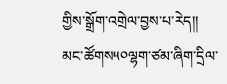གྱིས་སྒྲོག་འགྲེལ་བྱས་པ་རེད།།
མང་ཚོགས༥༠ལྷག་ཙམ་ཞིག་དྲིལ་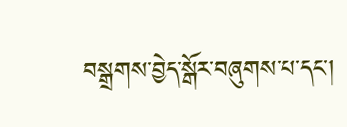བསྒྲགས་བྱེད་སྒོར་བཞུགས་པ་དང་།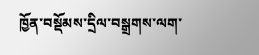ཁྱོན་བསྡོམས་དྲིལ་བསྒྲགས་ལག་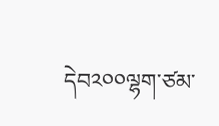དེབ༢༠༠ལྷག་ཙམ་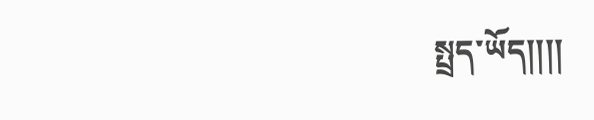སྤྲད་ཡོད།།།།